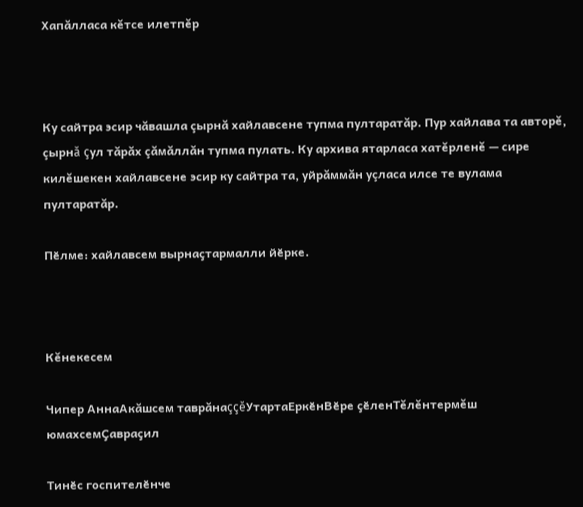Хапăлласа кĕтсе илетпĕр



Ку сайтра эсир чăвашла çырнă хайлавсене тупма пултаратăр. Пур хайлава та авторĕ, çырнă çул тăрăх çăмăллăн тупма пулать. Ку архива ятарласа хатĕрленĕ — сире килĕшекен хайлавсене эсир ку сайтра та, уйрăммăн уçласа илсе те вулама пултаратăр.

Пӗлме: хайлавсем вырнаҫтармалли йӗрке.



Кĕнекесем

Чипер АннаАкăшсем таврăнаççĕУтартаЕркӗнВӗре ҫӗленТĕлĕнтермĕш юмахсемҪавраҫил

Тинӗс госпителӗнче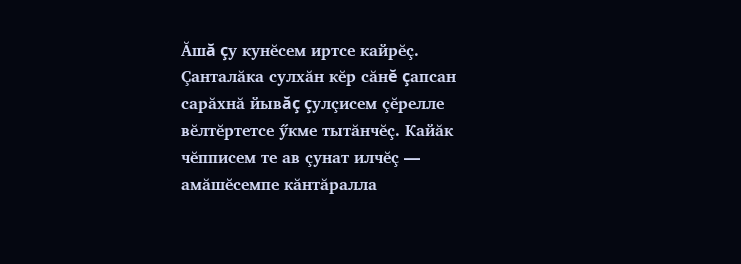Ăшă çу кунĕсем иртсе кайрĕç. Çанталăка сулхăн кĕр сăнĕ çапсан сарăхнă йывăç çулçисем çĕрелле вĕлтĕртетсе ӳкме тытăнчĕç. Кайăк чĕпписем те ав çунат илчĕç — амăшĕсемпе кăнтăралла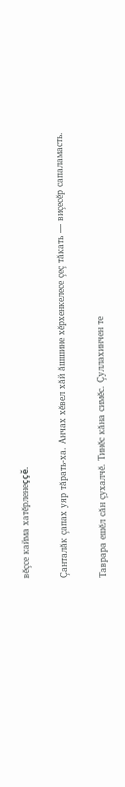вĕçсе кайма хатĕрленеççĕ.

Çанталăк çапах уяр тăрать-ха. Анчах хĕвел хăй ăшшине хĕрхенкелесе çеç тăкать — виçесĕр сапаламасть.

Таврара ешĕл сăн çухалчĕ. Тинĕс кăна симĕс. Çуллахинчен те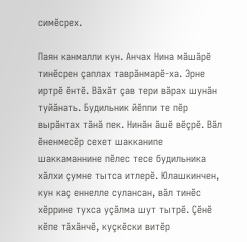симĕсрех.

Паян канмалли кун. Анчах Нина мăшăрĕ тинĕсрен çаплах таврăнмарĕ-ха. Эрне иртрĕ ĕнтĕ. Вăхăт çав тери вăрах шунăн туйăнать. Будильник йĕппи те пĕр вырăнтах тăнă пек. Нинăн ăшĕ вĕçрĕ. Вăл ĕненмесĕр сехет шакканипе шаккаманнине пĕлес тесе будильника хăлхи çумне тытса итлерĕ. Юлашкинчен, кун каç еннелле сулансан, вăл тинĕс хĕррине тухса уçăлма шут тытрĕ. Çĕнĕ кĕпе тăхăнчĕ, куçкĕски витĕр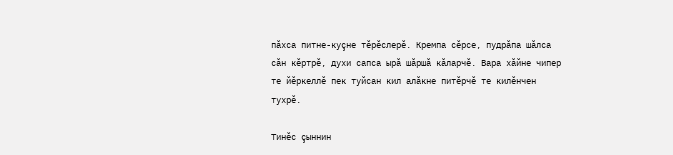пăхса питне-куçне тĕрĕслерĕ. Кремпа сĕрсе, пудрăпа шăлса сăн кĕртрĕ, духи сапса ырă шăршă кăларчĕ. Вара хăйне чипер те йĕркеллĕ пек туйсан кил алăкне питĕрчĕ те килĕнчен тухрĕ.

Тинĕс çыннин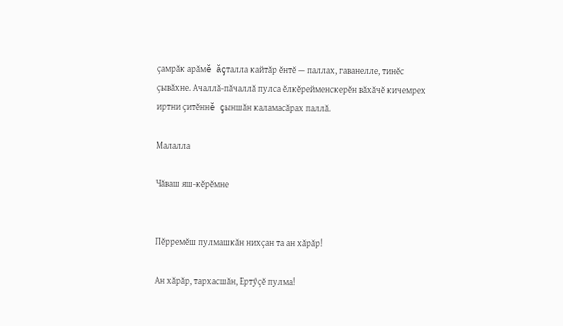çамрăк арăмĕ ăçталла кайтăр ĕнтĕ — паллах, гаванелле, тинĕс çывăхне. Ачаллă-пăчаллă пулса ĕлкĕрейменскерĕн вăхăчĕ кичемрех иртни çитĕннĕ çыншăн каламасăрах паллă.

Малалла

Чăваш яш-кĕрĕмне


Пĕрремĕш пулмашкăн нихçан та ан хăрăр!

Ан хăрăр, тархасшăн, Ертӳçĕ пулма!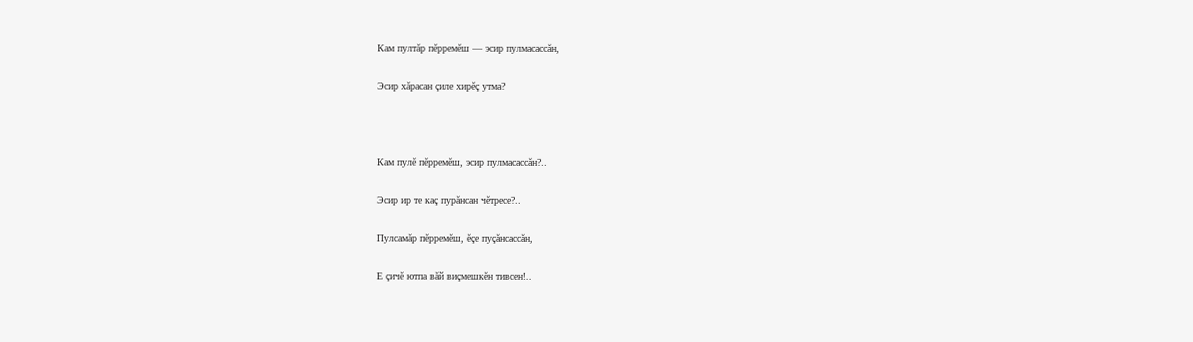Кам пултăр пĕрремĕш — эсир пулмасассăн,

Эсир хăрасан çиле хирĕç утма?



Кам пулĕ пĕрремĕш, эсир пулмасассăн?..

Эсир ир те каç пурăнсан чĕтресе?..

Пулсамăр пĕрремĕш, ĕçе пуçăнсассăн,

Е çичĕ ютпа вăй виçмешкĕн тивсен!..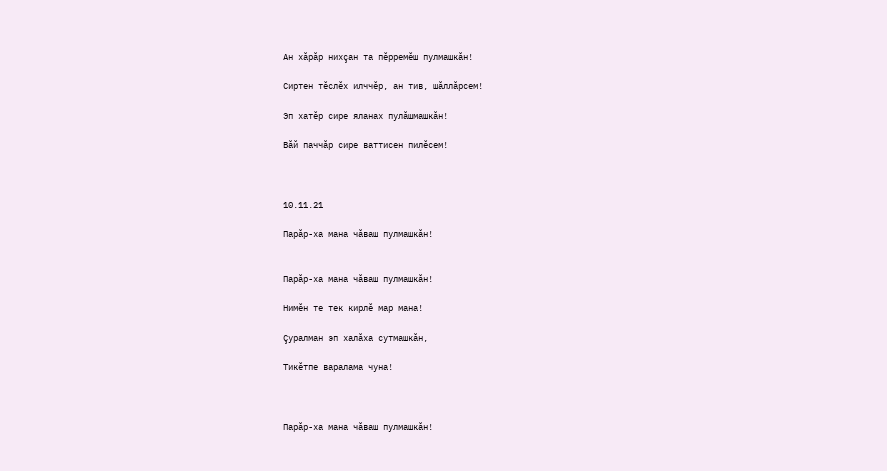Ан хăрăр нихçан та пĕрремĕш пулмашкăн!

Сиртен тĕслĕх илччĕр, ан тив, шăллăрсем!

Эп хатĕр сире яланах пулăшмашкăн!

Вăй паччăр сире ваттисен пилĕсем!



10.11.21

Парăр-ха мана чăваш пулмашкăн!


Парăр-ха мана чăваш пулмашкăн!

Нимĕн те тек кирлĕ мар мана!

Çуралман эп халăха сутмашкăн,

Тикĕтпе варалама чуна!



Парăр-ха мана чăваш пулмашкăн!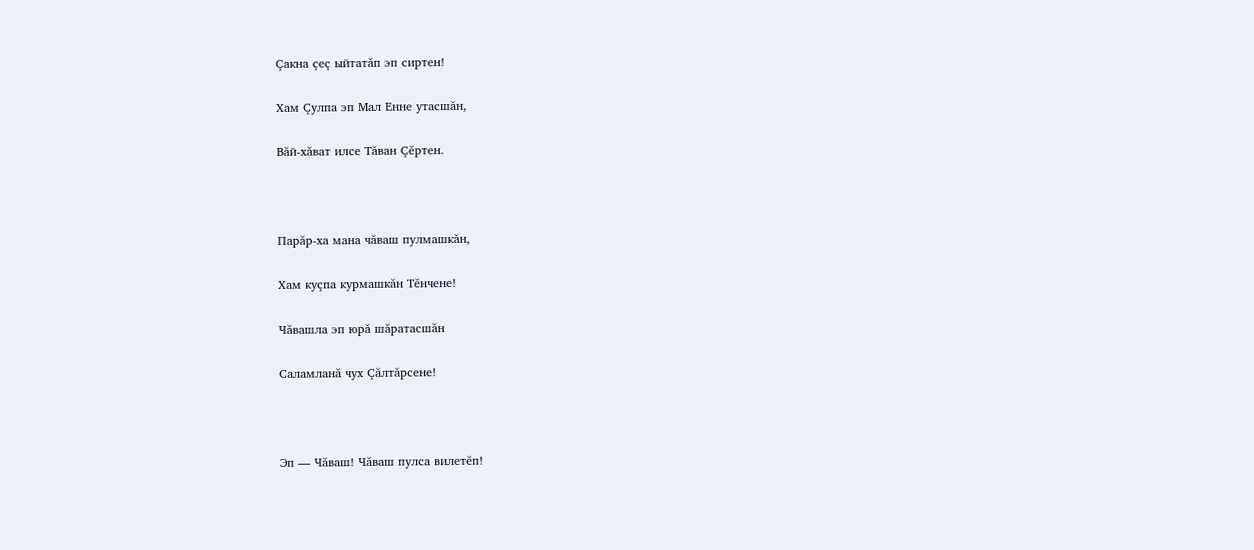Çакна çеç ыйтатăп эп сиртен!

Хам Çулпа эп Мал Енне утасшăн,

Вăй-хăват илсе Тăван Çĕртен.



Парăр-ха мана чăваш пулмашкăн,

Хам куçпа курмашкăн Тĕнчене!

Чăвашла эп юрă шăратасшăн

Саламланă чух Çăлтăрсене!



Эп — Чăваш! Чăваш пулса вилетĕп!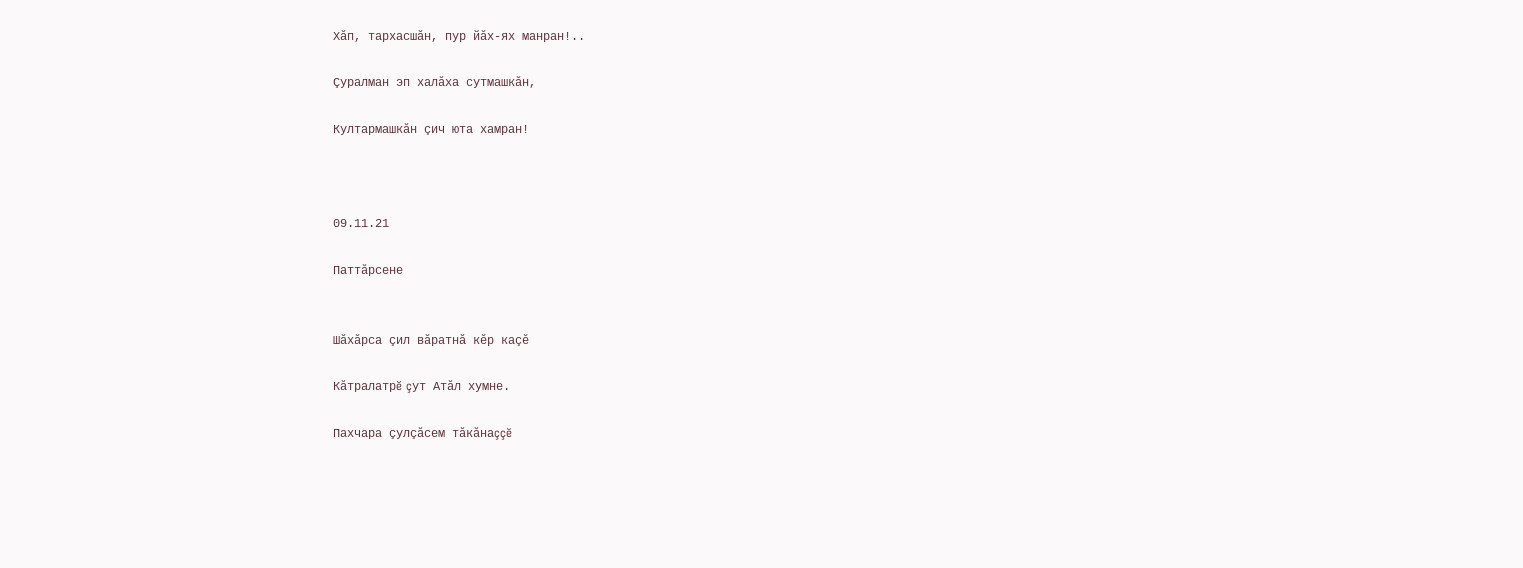Хăп, тархасшăн, пур йăх-ях манран!..

Çуралман эп халăха сутмашкăн,

Култармашкăн çич юта хамран!



09.11.21

Паттӑрсене


Шăхăрса çил вăратнă кĕр каçĕ

Кăтралатрĕ çут Атăл хумне.

Пахчара çулçăсем тăкăнаççĕ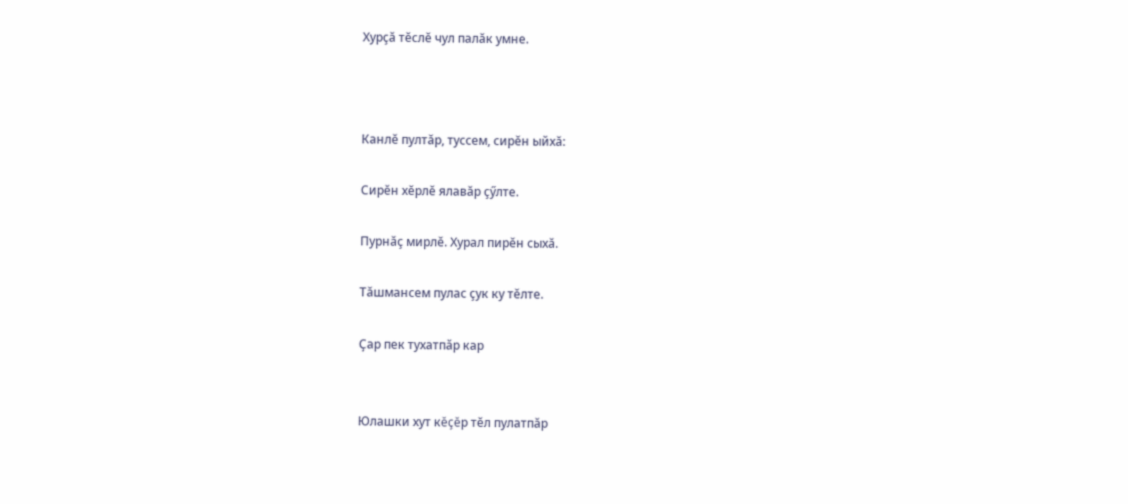Хурçă тĕслĕ чул палăк умне.



Канлĕ пултăр, туссем, сирĕн ыйхă:

Сирĕн хĕрлĕ ялавăр çӳлте.

Пурнăç мирлĕ. Хурал пирĕн сыхă.

Тăшмансем пулас çук ку тĕлте.

Ҫар пек тухатпӑр кар


Юлашки хут кĕçĕр тĕл пулатпăр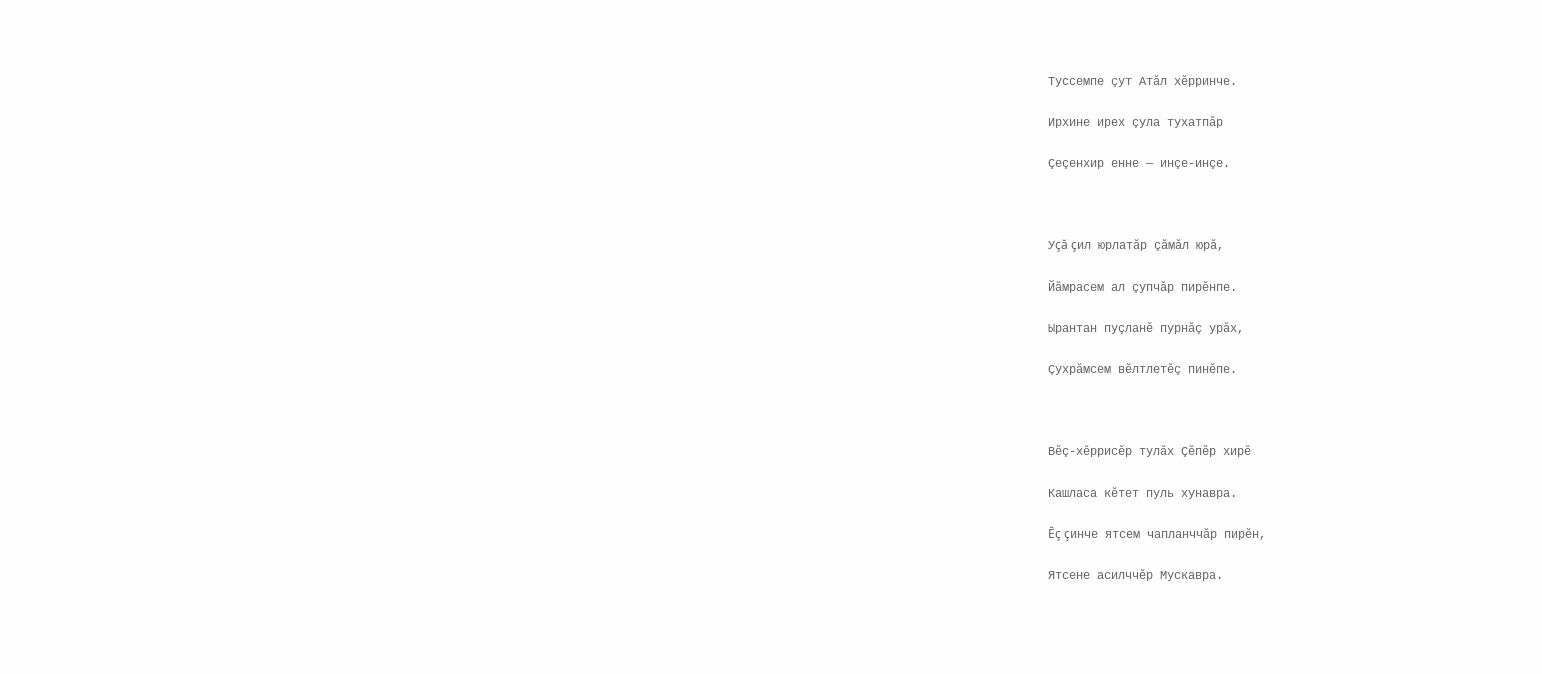Туссемпе çут Атăл хĕрринче.

Ирхине ирех çула тухатпăр

Çеçенхир енне — инçе-инçе.



Уçă çил юрлатăр çăмăл юрă,

Йăмрасем ал çупчăр пирĕнпе.

Ырантан пуçланĕ пурнăç урăх,

Çухрăмсем вĕлтлетĕç пинĕпе.



Вĕç-хĕррисĕр тулăх Çĕпĕр хирĕ

Кашласа кĕтет пуль хунавра.

Ĕç çинче ятсем чапланччăр пирĕн,

Ятсене асилччĕр Мускавра.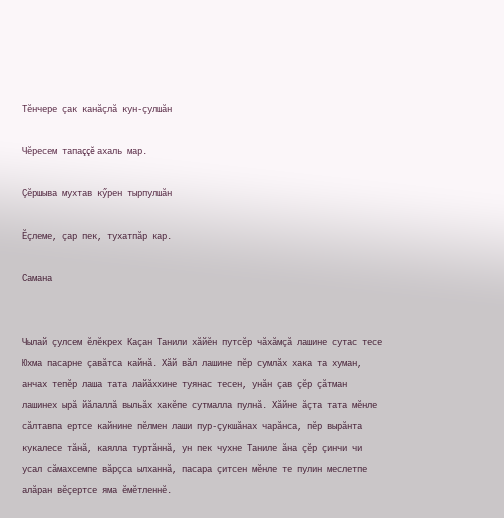Тĕнчере çак канăçлă кун-çулшăн

Чĕресем тапаççĕ ахаль мар.

Çĕршыва мухтав кӳрен тырпулшăн

Ĕçлеме, çар пек, тухатпăр кар.

Самана


Чылай çулсем ĕлĕкрех Каçан Танили хăйĕн путсĕр чăхăмçă лашине сутас тесе Юхма пасарне çавăтса кайнă. Хăй вăл лашине пĕр сумлăх хака та хуман, анчах тепĕр лаша тата лайăххине туянас тесен, унăн çав çĕр çăтман лашинех ырă йăлаллă выльăх хакĕпе сутмалла пулнă. Хăйне ăçта тата мĕнле сăлтавпа ертсе кайнине пĕлмен лаши пур-çукшăнах чарăнса, пĕр вырăнта кукалесе тăнă, каялла туртăннă, ун пек чухне Таниле ăна çĕр çинчи чи усал сăмахсемпе вăрçса ылханнă, пасара çитсен мĕнле те пулин меслетпе алăран вĕçертсе яма ĕмĕтленнĕ.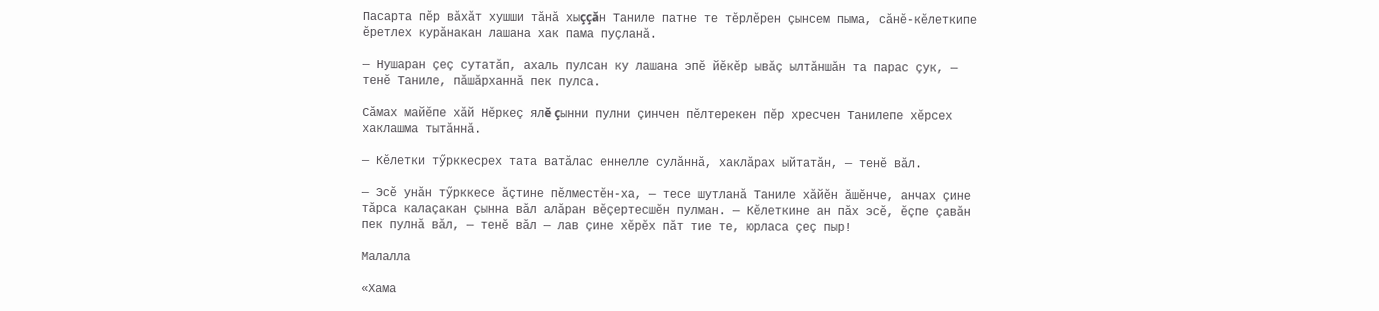Пасарта пĕр вăхăт хушши тăнă хыççăн Таниле патне те тĕрлĕрен çынсем пыма, сăнĕ-кĕлеткипе ĕретлех курăнакан лашана хак пама пуçланă.

— Нушаран çеç сутатăп, ахаль пулсан ку лашана эпĕ йĕкĕр ывăç ылтăншăн та парас çук, — тенĕ Таниле, пăшăрханнă пек пулса.

Сăмах майĕпе хăй Нĕркеç ялĕ çынни пулни çинчен пĕлтерекен пĕр хресчен Танилепе хĕрсех хаклашма тытăннă.

— Кĕлетки тӳрккесрех тата ватăлас еннелле сулăннă, хаклăрах ыйтатăн, — тенĕ вăл.

— Эсĕ унăн тӳрккесе ăçтине пĕлместĕн-ха, — тесе шутланă Таниле хăйĕн ăшĕнче, анчах çине тăрса калаçакан çынна вăл алăран вĕçертесшĕн пулман. — Кĕлеткине ан пăх эсĕ, ĕçпе çавăн пек пулнă вăл, — тенĕ вăл — лав çине хĕрĕх пăт тие те, юрласа çеç пыр!

Малалла

«Хама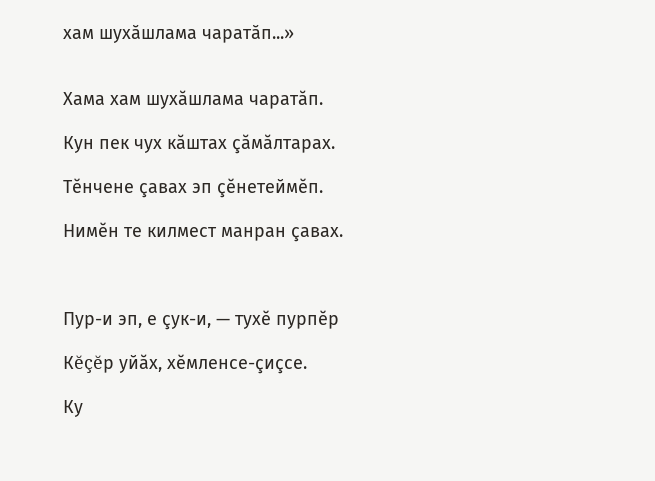хам шухӑшлама чаратӑп...»


Хама хам шухăшлама чаратăп.

Кун пек чух кăштах çăмăлтарах.

Тĕнчене çавах эп çĕнетеймĕп.

Нимĕн те килмест манран çавах.



Пур-и эп, е çук-и, — тухĕ пурпĕр

Кĕçĕр уйăх, хĕмленсе-çиçсе.

Ку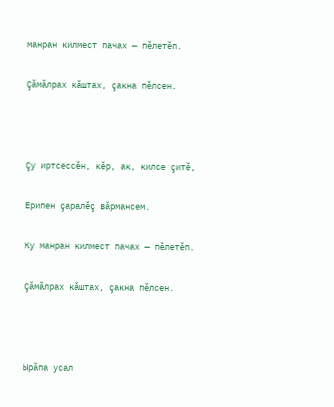манран килмест пачах — пĕлетĕп.

Çăмăлрах кăштах, çакна пĕлсен.



Çу иртсессĕн, кĕр, ак, килсе çитĕ,

Ерипен çаралĕç вăрмансем.

Ку манран килмест пачах — пĕлетĕп.

Çăмăлрах кăштах, çакна пĕлсен.



Ырăпа усал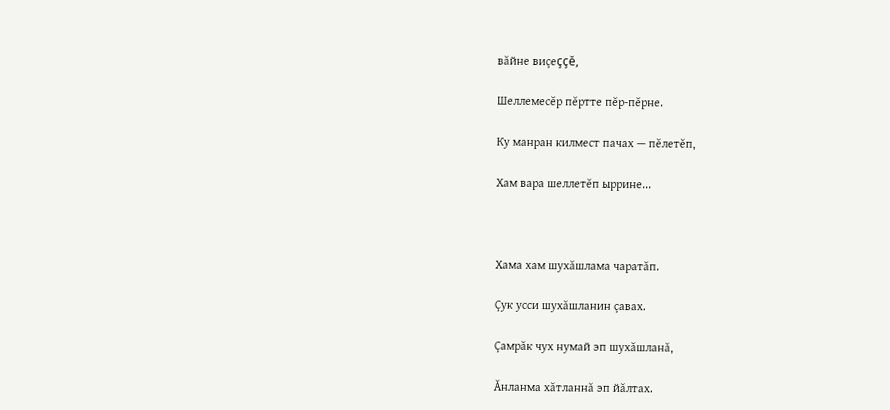вăйне виçеççĕ,

Шеллемесĕр пĕртте пĕр-пĕрне.

Ку манран килмест пачах — пĕлетĕп,

Хам вара шеллетĕп ыррине...



Хама хам шухăшлама чаратăп.

Çук усси шухăшланин çавах.

Çамрăк чух нумай эп шухăшланă,

Ăнланма хăтланнă эп йăлтах.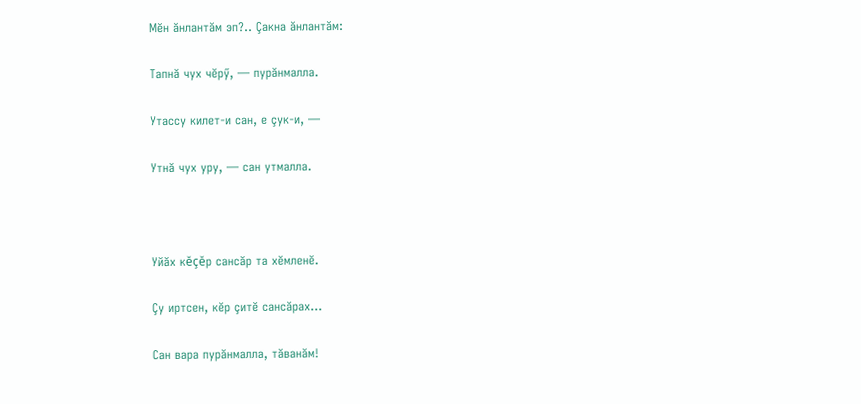Мĕн ăнлантăм эп?.. Çакна ăнлантăм:

Тапнă чух чĕрӳ, — пурăнмалла.

Утассу килет-и сан, е çук-и, —

Утнă чух уру, — сан утмалла.



Уйăх кĕçĕр сансăр та хĕмленĕ.

Çу иртсен, кĕр çитĕ сансăрах...

Сан вара пурăнмалла, тăванăм!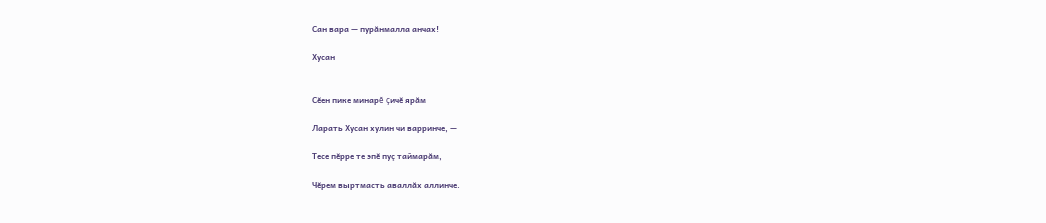Сан вара — пурăнмалла анчах!

Хусан


Сĕен пике минарĕ çичĕ ярăм

Ларать Хусан хулин чи варринче, —

Тесе пĕрре те эпĕ пуç таймарăм,

Чĕрем выртмасть аваллăх аллинче.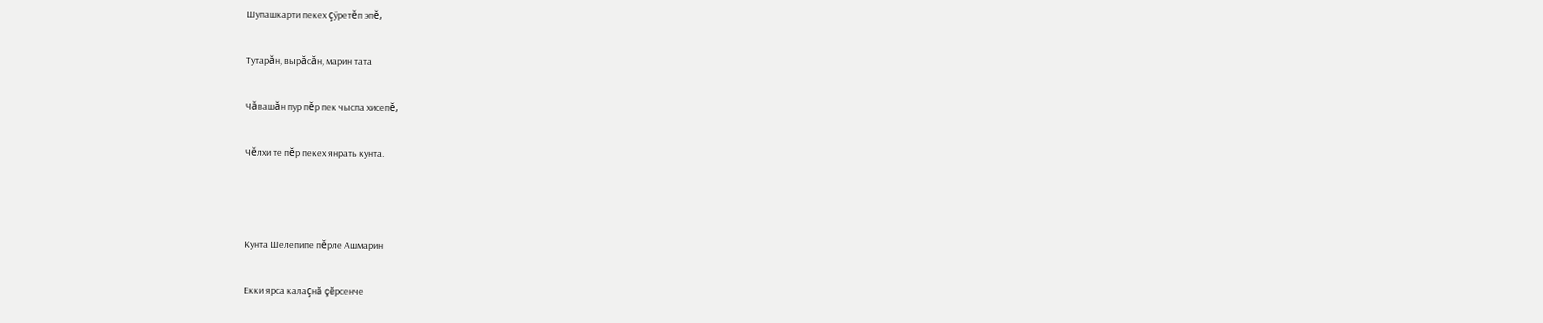Шупашкарти пекех çӳретĕп эпĕ,

Тутарăн, вырăсăн, марин тата

Чăвашăн пур пĕр пек чыспа хисепĕ,

Чĕлхи те пĕр пекех янрать кунта.



Кунта Шелепипе пĕрле Ашмарин

Екки ярса калаçнă çĕрсенче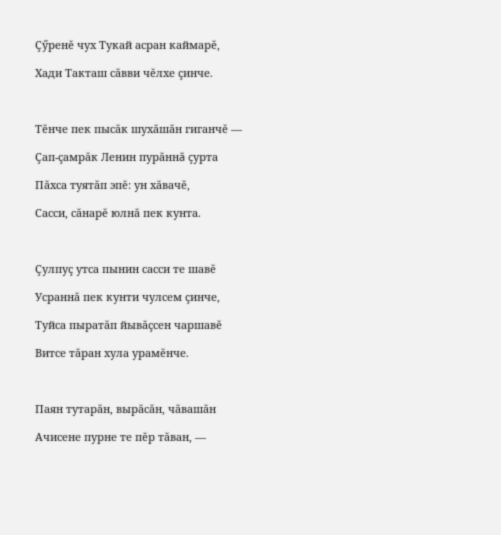Çӳренĕ чух Тукай асран каймарĕ,

Хади Такташ сăвви чĕлхе çинче.



Тĕнче пек пысăк шухăшăн гиганчĕ —

Çап-çамрăк Ленин пурăннă çурта

Пăхса туятăп эпĕ: ун хăвачĕ,

Сасси, сăнарĕ юлнă пек кунта.



Çулпуç утса пынин сасси те шавĕ

Усраннă пек кунти чулсем çинче,

Туйса пыратăп йывăçсен чаршавĕ

Витсе тăран хула урамĕнче.



Паян тутарăн, вырăсăн, чăвашăн

Ачисене пурне те пĕр тăван, —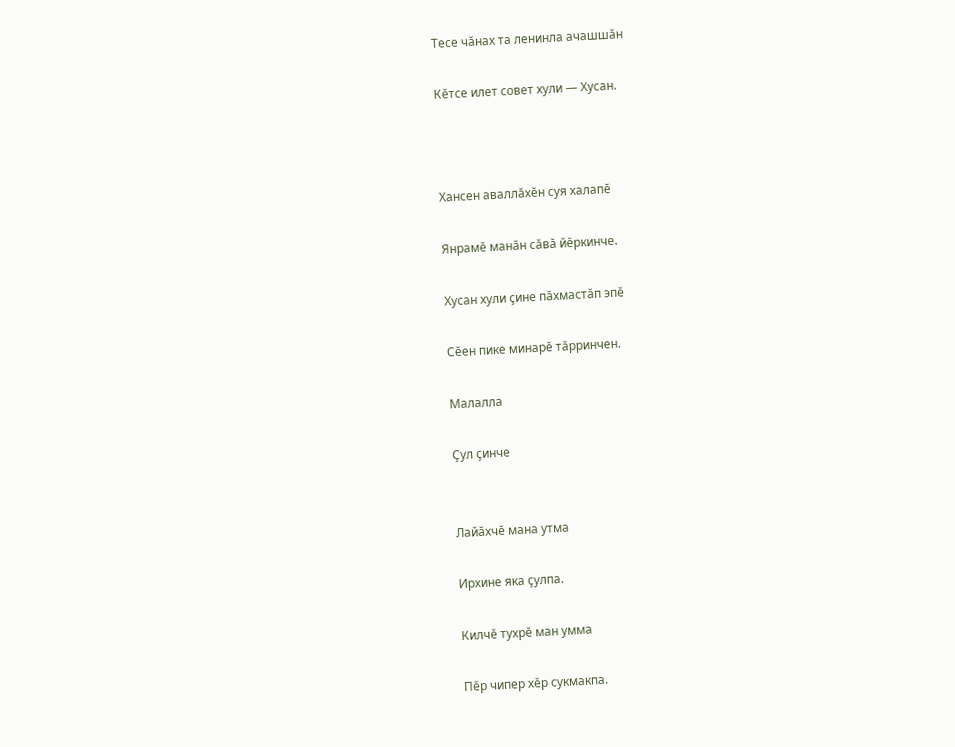Тесе чăнах та ленинла ачашшăн

Кĕтсе илет совет хули — Хусан.



Хансен аваллăхĕн суя халапĕ

Янрамĕ манăн сăвă йĕркинче.

Хусан хули çине пăхмастăп эпĕ

Сĕен пике минарĕ тăрринчен.

Малалла

Çул çинче


Лайăхчĕ мана утма

Ирхине яка çулпа.

Килчĕ тухрĕ ман умма

Пĕр чипер хĕр сукмакпа.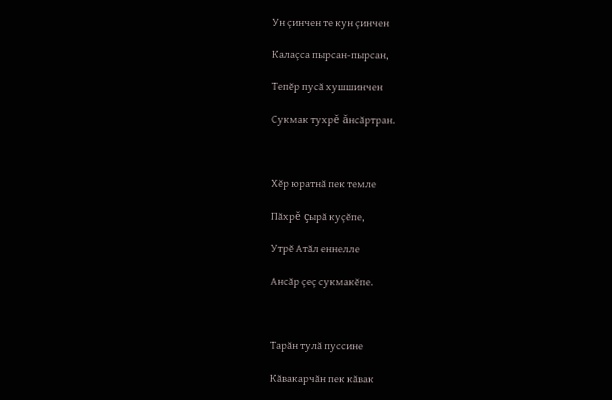Ун çинчен те кун çинчен

Калаçса пырсан-пырсан,

Тепĕр пусă хушшинчен

Сукмак тухрĕ ăнсăртран.



Хĕр юратнă пек темле

Пăхрĕ çырă куçĕпе,

Утрĕ Атăл еннелле

Ансăр çеç сукмакĕпе.



Тарăн тулă пуссине

Кăвакарчăн пек кăвак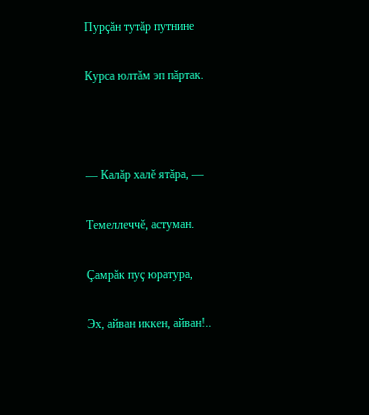Пурçăн тутăр путнине

Курса юлтăм эп пăртак.



— Калăр халĕ ятăра, —

Темеллеччĕ, астуман.

Çамрăк пуç юратура,

Эх, айван иккен, айван!..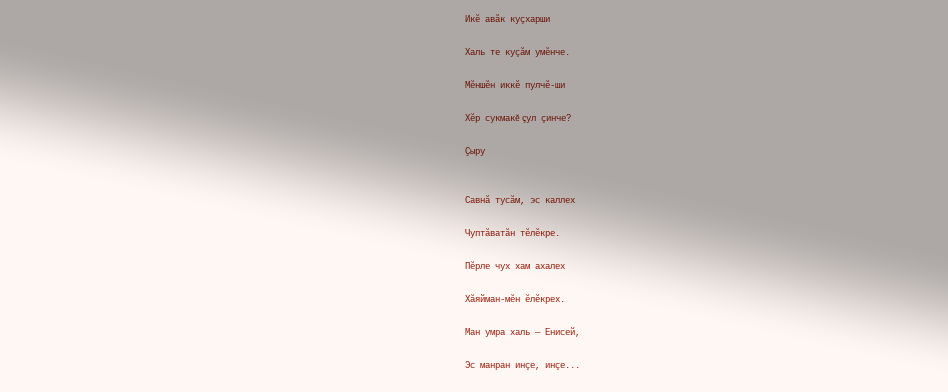Икĕ авăк куçхарши

Халь те куçăм умĕнче.

Мĕншĕн иккĕ пулчĕ-ши

Хĕр сукмакĕ çул çинче?

Ҫыру


Савнă тусăм, эс каллех

Чуптăватăн тĕлĕкре.

Пĕрле чух хам ахалех

Хăяйман-мĕн ĕлĕкрех.

Ман умра халь — Енисей,

Эс манран инçе, инçе...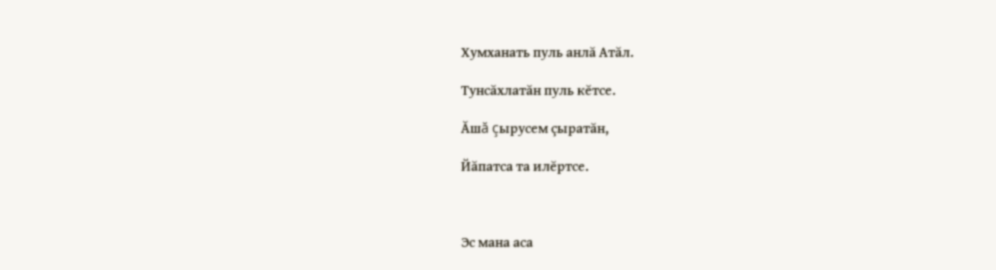Хумханать пуль анлă Атăл.

Тунсăхлатăн пуль кĕтсе.

Ăшă çырусем çыратăн,

Йăпатса та илĕртсе.



Эс мана аса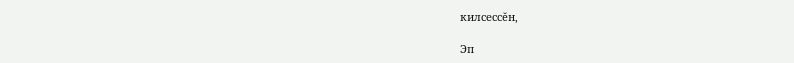килсессĕн,

Эп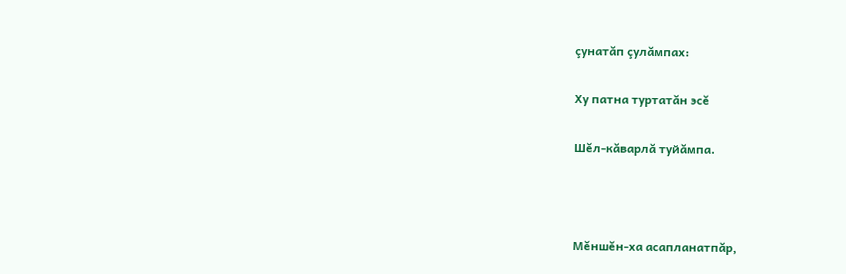çунатăп çулăмпах:

Ху патна туртатăн эсĕ

Шĕл-кăварлă туйăмпа.



Мĕншĕн-ха асапланатпăр,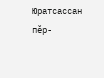Юратсассан пĕр-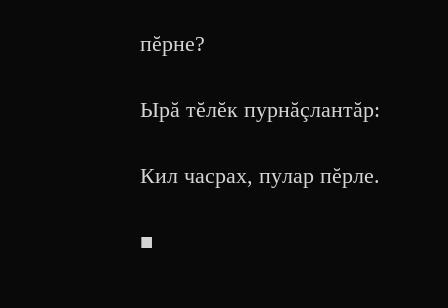пĕрне?

Ырă тĕлĕк пурнăçлантăр:

Кил часрах, пулар пĕрле.

■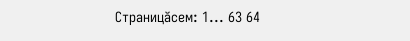Страницăсем: 1... 63 64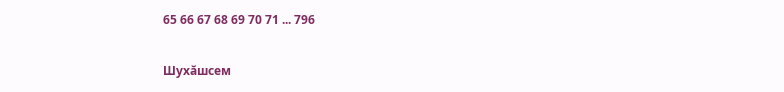65 66 67 68 69 70 71 ... 796

Шухăшсем